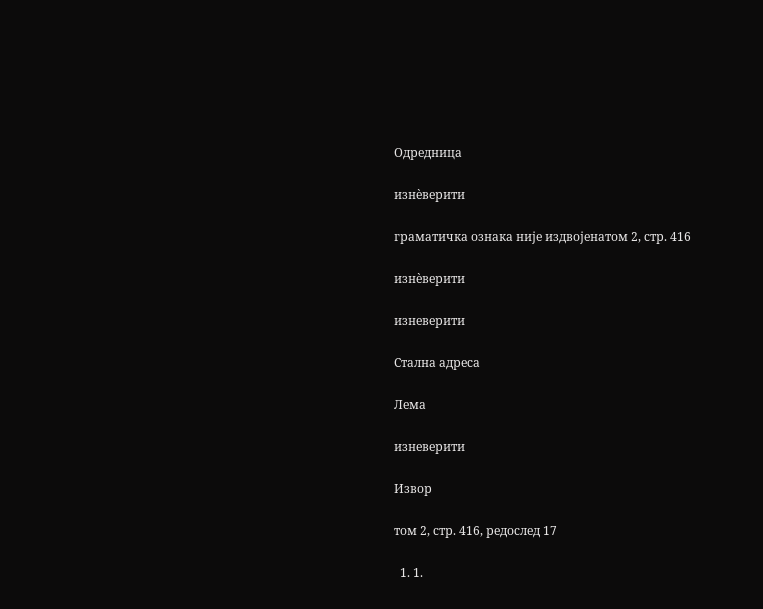Одредница

изнѐверити

граматичка ознака није издвојенатом 2, стр. 416

изнѐверити

изневерити

Стална адреса

Лема

изневерити

Извор

том 2, стр. 416, редослед 17

  1. 1.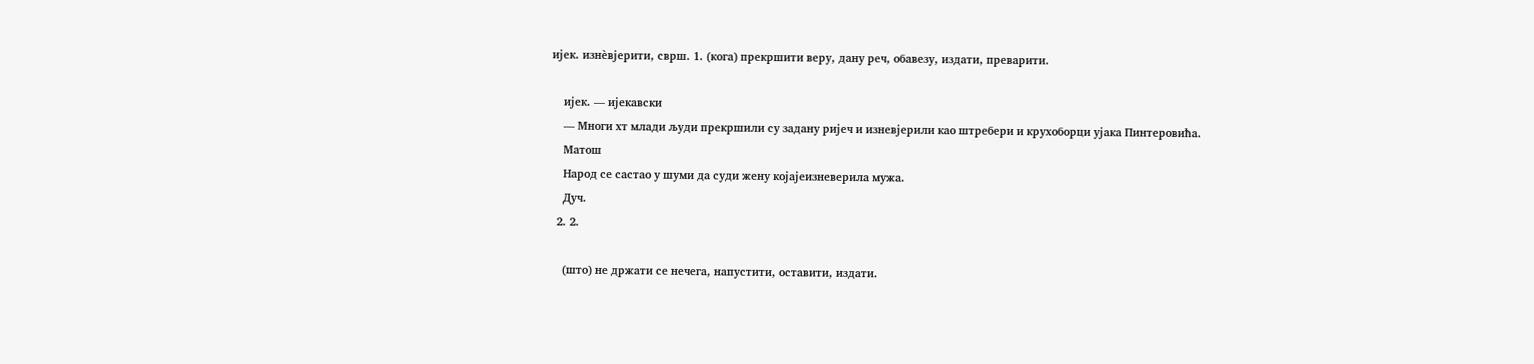ијек. изнѐвјерити, сврш. 1. (кога) прекршити веру, дану реч, обавезу, издати, преварити.

    ијек. — ијекавски
    — Многи хт млади људи прекршили су задану ријеч и изневјерили као штребери и крухоборци ујака Пинтеровића.
    Матош
    Народ се састао у шуми да суди жену којајеизневерила мужа.
    Дуч.
  2. 2.

    (што) не држати се нечега, напустити, оставити, издати.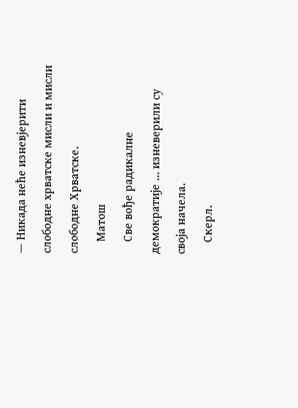— Никада неће изневјерити слободне хрватске мисли и мисли слободне Хрватске.
    Матош
    Све вође радикалне демократије ... изневерили су своја начела.
    Скерл.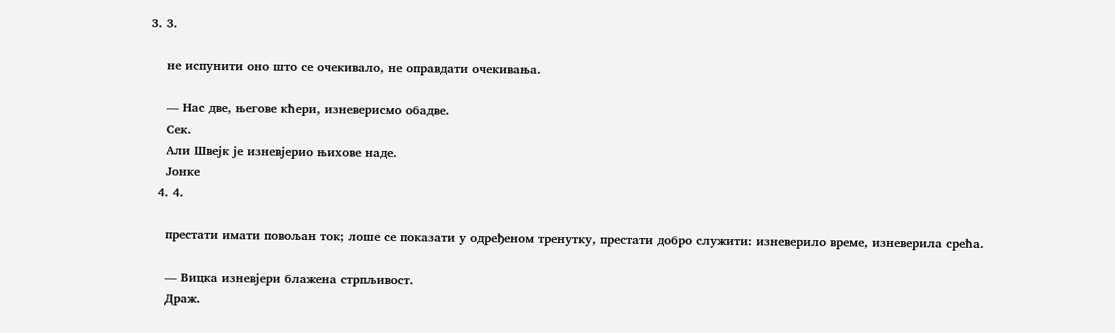3. 3.

    не испунити оно што се очекивало, не оправдати очекивања.

    — Нас две, његове кћери, изневерисмо обадве.
    Сек.
    Али Швејк је изневјерио њихове наде.
    Јонке
  4. 4.

    престати имати повољан ток; лоше се показати у одређеном тренутку, престати добро служити: изневерило време, изневерила срећа.

    — Вицка изневјери блажена стрпљивост.
    Драж.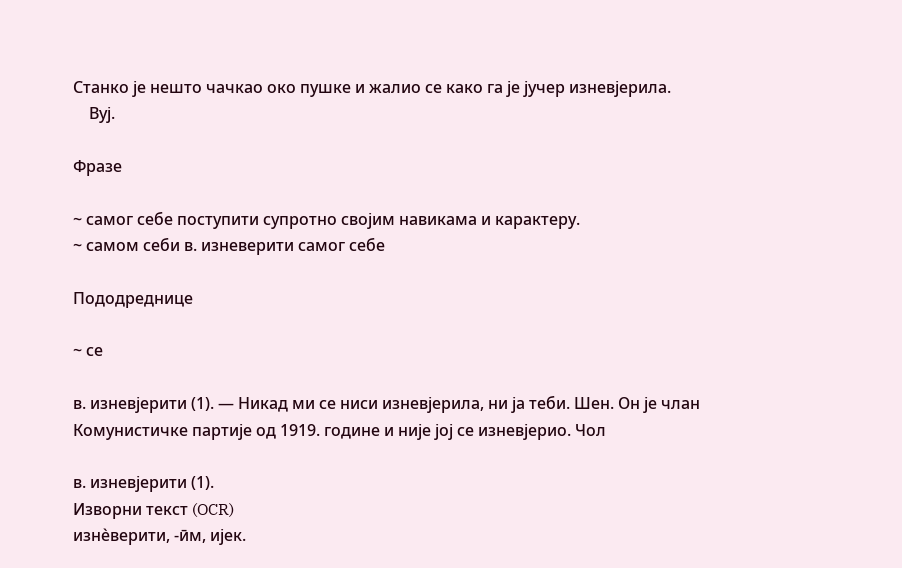Станко је нешто чачкао око пушке и жалио се како га је јучер изневјерила.
    Вуј.

Фразе

~ самог себе поступити супротно својим навикама и карактеру.
~ самом себи в. изневерити самог себе

Пододреднице

~ се

в. изневјерити (1). — Никад ми се ниси изневјерила, ни ја теби. Шен. Он је члан Комунистичке партије од 1919. године и није јој се изневјерио. Чол

в. изневјерити (1).
Изворни текст (OCR)
изнѐверити, -ӣм, ијек.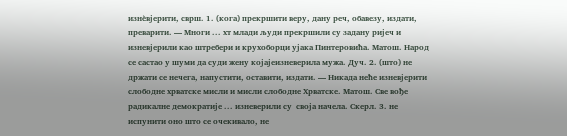изнѐвјерити, сврш. 1. (кога) прекршити веру, дану реч, обавезу, издати, преварити. — Многи ... хт млади људи прекршили су задану ријеч и изневјерили као штребери и крухоборци ујака Пинтеровића. Матош. Народ се састао у шуми да суди жену којајеизневерила мужа. Дуч. 2. (што) не држати се нечега, напустити, оставити, издати. — Никада неће изневјерити слободне хрватске мисли и мисли слободне Хрватске. Матош. Све вође радикалне демократије ... изневерили су  своја начела. Скерл. 3. не испунити оно што се очекивало, не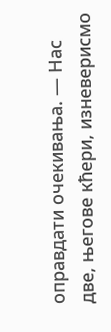оправдати очекивања. — Нас две, његове кћери, изневерисмо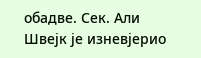обадве. Сек. Али Швејк је изневјерио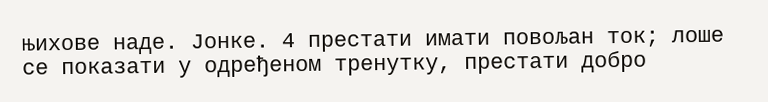њихове наде. Јонке. 4 престати имати повољан ток; лоше се показати у одређеном тренутку, престати добро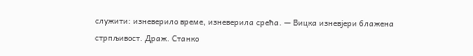служити: изневерило време, изневерила срећа. — Вицка изневјери блажена стрпљивост. Драж. Станко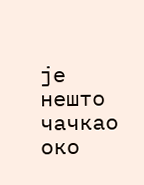је нешто чачкао око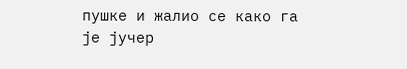пушке и жалио се како га је јучер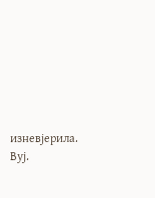изневјерила. Вуј.